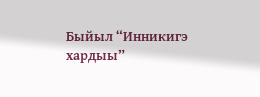Быйыл “Инникигэ хардыы”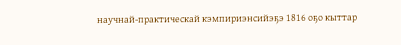научнай-практическай кэмпириэнсийэҕэ 1816 оҕо кыттар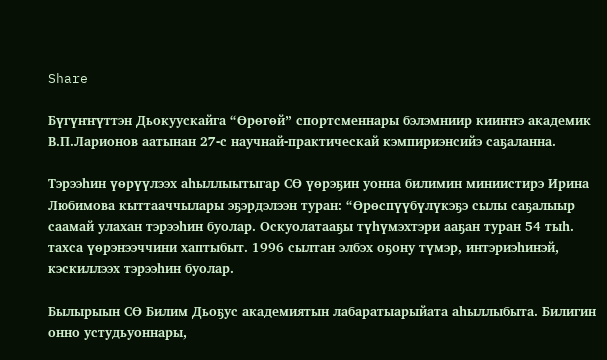Share

Бүгүҥҥүттэн Дьокуускайга “Өрөгөй” спортсменнары бэлэмниир кииҥҥэ академик В.П.Ларионов аатынан 27-с научнай-практическай кэмпириэнсийэ саҕаланна.

Тэрээһин үөрүүлээх аһыллыытыгар СӨ үөрэҕин уонна билимин миниистирэ Ирина Любимова кыттааччылары эҕэрдэлээн туран: “Өрөспүүбүлүкэҕэ сылы саҕалыыр саамай улахан тэрээһин буолар. Оскуолатааҕы түһүмэхтэри ааҕан туран 54 тыһ. тахса үөрэнээччини хаптыбыт. 1996 сылтан элбэх оҕону түмэр, интэриэһинэй, кэскиллээх тэрээһин буолар.

Былырыын СӨ Билим Дьоҕус академиятын лабаратыарыйата аһыллыбыта. Билигин онно устудьуоннары,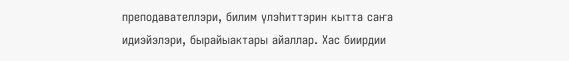преподавателлэри, билим үлэһиттэрин кытта саҥа идиэйэлэри, бырайыактары айаллар. Хас биирдии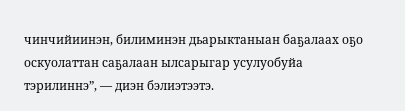чинчийиинэн, билиминэн дьарыктаныан баҕалаах оҕо оскуолаттан саҕалаан ылсарыгар усулуобуйа тэрилиннэ”, — диэн бэлиэтээтэ.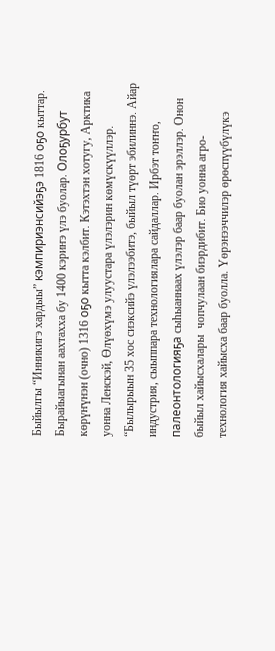Быйылгы “Инникигэ хардыы” кэмпириэнсийэҕэ 1816 оҕо кыттар. Бырайыагынан аахтахха бу 1400 кэриҥэ үлэ буолар. Олоҕурбут көрүҥүнэн (очно) 1316 оҕо кытта кэлбит. Кэтэхтэн хотугу, Арктика уонна Ленскэй, Өлүөхүмэ улуустара үлэлэрин көмүскүүллэр. “Былырыын 35 хос сиэксийэ үлэлээбитэ, быйыл түөрт эбилиннэ. Айар индустрия, сыыппара технологиялара сайдаллар. Ирбэт тоҥҥо, палеонтологияҕа сыһыаннаах үлэлэр баар буолан эрэллэр. Онон быйыл хайысхалары  чопчулаан биэрдибит. Био уонна агро-технология хайысха баар буолла. Үөрэнээччилэр өрөспүүбүлүкэ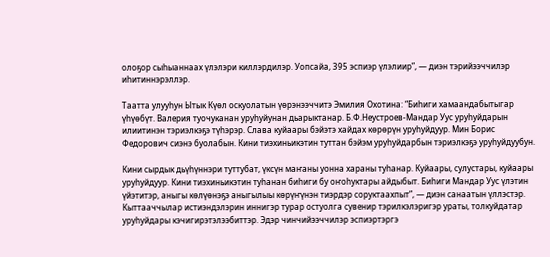олоҕор сыһыаннаах үлэлэри киллэрдилэр. Уопсайа, 395 эспиэр үлэлиир”, — диэн тэрийээччилэр иһитиннэрэллэр.

Таатта улууһун Ытык Күөл оскуолатын үөрэнээччитэ Эмилия Охотина: “Биһиги хамаандабытыгар үһүөбүт. Валерия туочуканан уруһуйунан дьарыктанар. Б.Ф.Неустроев-Мандар Уус уруһуйдарын илиитинэн тэриэлкэҕэ түһэрэр. Слава куйаары бэйэтэ хайдах көрөрүн уруһуйдуур. Мин Борис Федорович сиэнэ буолабын. Кини тиэхиньикэтин туттан бэйэм уруһуйдарбын тэриэлкэҕэ уруһуйдуубун.

Кини сырдык дьүһүннэри туттубат, үксүн маҥаны уонна хараны туһанар. Куйаары, сулустары, куйаары уруһуйдуур. Кини тиэхиньикэтин туһанан биһиги бу оҥоһуктары айдыбыт. Биһиги Мандар Уус үлэтин үйэтитэр, аныгы көлүөнэҕэ аныгылыы көрүҥүнэн тиэрдэр соруктаахпыт”, — диэн санаатын үллэстэр. Кыттааччылар истиэндэлэрин иннигэр турар остуолга сувенир тэрилкэлэригэр ураты, толкуйдатар уруһуйдары кэчигирэтэлээбиттэр. Эдэр чинчийээччилэр эспиэртэргэ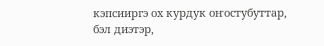кэпсииргэ ох курдук оҥостубуттар, бэл диэтэр,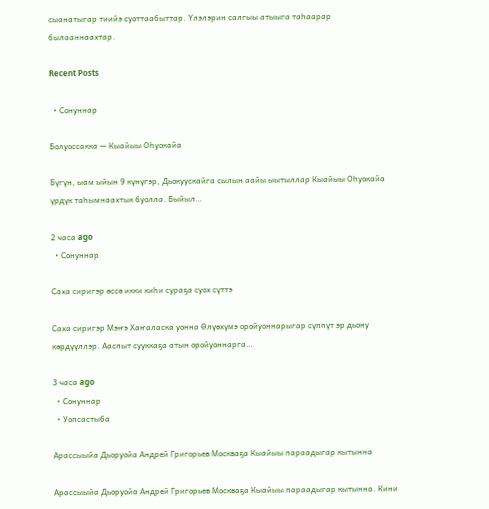сыанатыгар тиийэ суоттаабыттар. Үлэлэрин салгыы атыыга таһаарар былааннаахтар.

Recent Posts

  • Сонуннар

Болуоссакка — Кыайыы Оһуокайа

Бүгүн, ыам ыйын 9 күнүгэр, Дьокуускайга сылын аайы ыытыллар Кыайыы Оһуокайа үрдүк таһымнаахтык буолла. Быйыл…

2 часа ago
  • Сонуннар

Саха сиригэр өссө икки киһи сураҕа суох сүттэ

Саха сиригэр Мэҥэ Хаҥаласка уонна Өлүөхүмэ оройуоннарыгар сүппүт эр дьону көрдүүллэр. Ааспыт сууккаҕа атын оройуоннарга…

3 часа ago
  • Сонуннар
  • Уопсастыба

Арассыыйа Дьоруойа Андрей Григорьев Москваҕа Кыайыы параадыгар кытынна

Арассыыйа Дьоруойа Андрей Григорьев Москваҕа Кыайыы параадыгар кытынна. Кини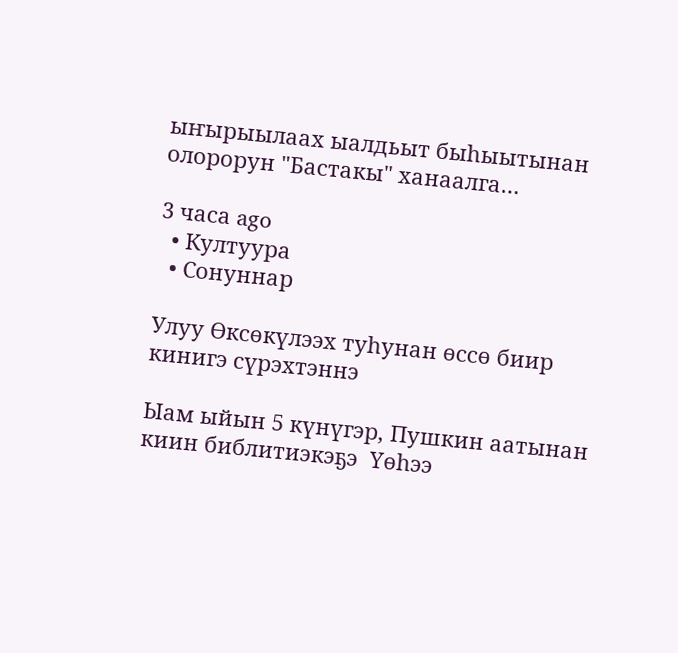ыҥырыылаах ыалдьыт быһыытынан олорорун "Бастакы" ханаалга…

3 часа ago
  • Култуура
  • Сонуннар

Улуу Өксөкүлээх туһунан өссө биир кинигэ сүрэхтэннэ

Ыам ыйын 5 күнүгэр, Пушкин аатынан киин библитиэкэҕэ  Үөһээ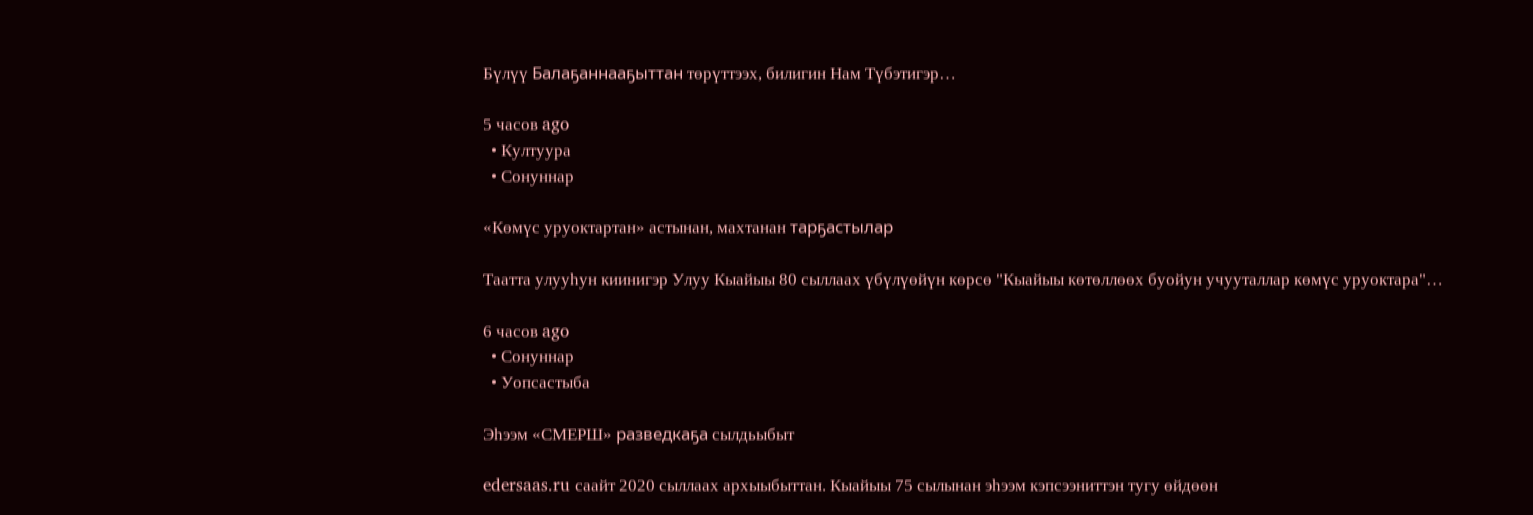Бүлүү Балаҕаннааҕыттан төрүттээх, билигин Нам Түбэтигэр…

5 часов ago
  • Култуура
  • Сонуннар

«Көмүс уруоктартан» астынан, махтанан тарҕастылар

Таатта улууһун киинигэр Улуу Кыайыы 80 сыллаах үбүлүөйүн көрсө "Кыайыы көтөллөөх буойун учууталлар көмүс уруоктара"…

6 часов ago
  • Сонуннар
  • Уопсастыба

Эһээм «СМЕРШ» разведкаҕа сылдьыбыт

edersaas.ru саайт 2020 сыллаах архыыбыттан. Кыайыы 75 сылынан эһээм кэпсээниттэн тугу өйдөөн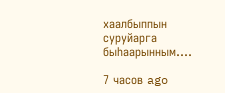хаалбыппын суруйарга быһаарынным.…

7 часов ago